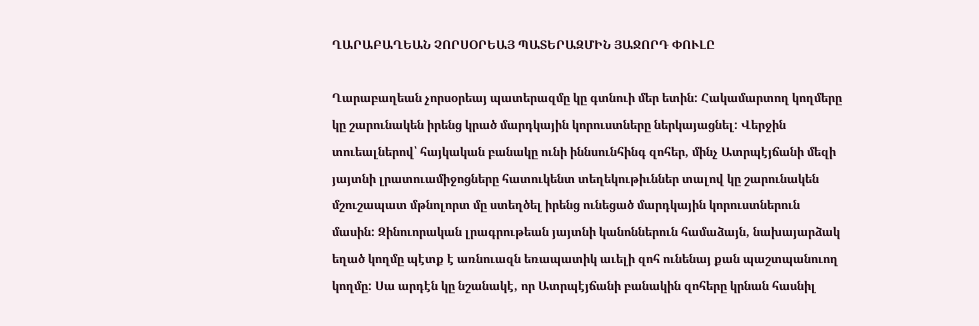ՂԱՐԱԲԱՂԵԱՆ ՉՈՐՍՕՐԵԱՅ ՊԱՏԵՐԱԶՄԻՆ ՅԱՋՈՐԴ ՓՈՒԼԸ

Ղարաբաղեան չորսօրեայ պատերազմը կը գտնուի մեր ետին: Հակամարտող կողմերը կը շարունակեն իրենց կրած մարդկային կորուստները ներկայացնել: Վերջին տուեալներով՝ հայկական բանակը ունի իննսունհինգ զոհեր, մինչ Ատրպէյճանի մեզի յայտնի լրատուամիջոցները հատուկենտ տեղեկութիւններ տալով կը շարունակեն մշուշապատ մթնոլորտ մը ստեղծել իրենց ունեցած մարդկային կորուստներուն մասին: Զինուորական լրագրութեան յայտնի կանոններուն համաձայն, նախայարձակ եղած կողմը պէտք է առնուազն եռապատիկ աւելի զոհ ունենայ քան պաշտպանուող կողմը: Սա արդէն կը նշանակէ, որ Ատրպէյճանի բանակին զոհերը կրնան հասնիլ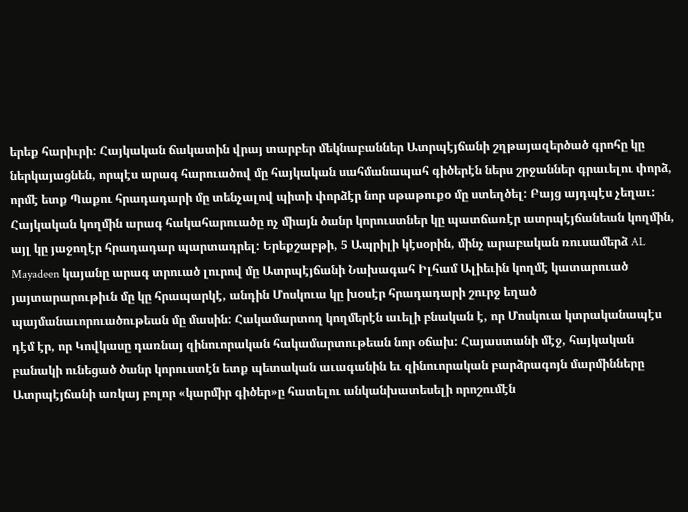երեք հարիւրի: Հայկական ճակատին վրայ տարբեր մեկնաբաններ Ատրպէյճանի շղթայազերծած գրոհը կը ներկայացնեն, որպէս արագ հարուածով մը հայկական սահմանապահ գիծերէն ներս շրջաններ գրաւելու փորձ, որմէ ետք Պաքու հրադադարի մը տենչալով պիտի փորձէր նոր սթաթուքօ մը ստեղծել: Բայց այդպէս չեղաւ: Հայկական կողմին արագ հակահարուածը ոչ միայն ծանր կորուստներ կը պատճառէր ատրպէյճանեան կողմին, այլ կը յաջողէր հրադադար պարտադրել: Երեքշաբթի, 5 Ապրիլի կէսօրին, մինչ արաբական ռուսամերձ AL Mayadeen կայանը արագ տրուած լուրով մը Ատրպէյճանի Նախագահ Իլհամ Ալիեւին կողմէ կատարուած յայտարարութիւն մը կը հրապարկէ, անդին Մոսկուա կը խօսէր հրադադարի շուրջ եղած պայմանաւորուածութեան մը մասին: Հակամարտող կողմերէն աւելի բնական է, որ Մոսկուա կտրականապէս դէմ էր, որ Կովկասը դառնայ զինուորական հակամարտութեան նոր օճախ: Հայաստանի մէջ, հայկական բանակի ունեցած ծանր կորուստէն ետք պետական աւագանին եւ զինուորական բարձրագոյն մարմինները Ատրպէյճանի առկայ բոլոր «կարմիր գիծեր»ը հատելու անկանխատեսելի որոշումէն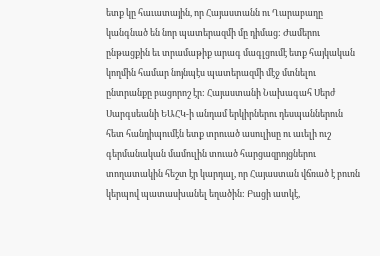ետք կը հաւատային, որ Հայաստանն ու Ղարաբաղը կանգնած են նոր պատերազմի մը դիմաց: Ժամերու ընթացքին եւ տրամաթիք արագ մագլցումէ ետք հայկական կողմին համար նոյնպէս պատերազմի մէջ մտնելու ընտրանքը բացորոշ էր: Հայաստանի Նախագահ Սերժ Սարգսեանի ԵԱՀԿ-ի անդամ երկիրներու դեսպաններուն հետ հանդիպումէն ետք տրուած ասուլիսը ու աւելի ուշ գերմանական մամուլին տուած հարցազրոյցներու տողատակին հեշտ էր կարդալ, որ Հայաստան վճռած է բուռն կերպով պատասխանել եղածին: Բացի ատկէ,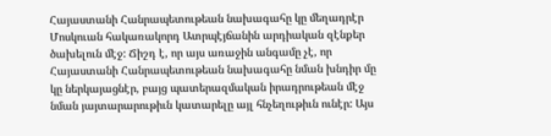Հայաստանի Հանրապետութեան նախագահը կը մեղադրէր Մոսկուան հակառակորդ Ատրպէյճանին արդիական զէնքեր ծախելուն մէջ: Ճիշդ է, որ այս առաջին անգամը չէ, որ Հայաստանի Հանրապետութեան նախագահը նման խնդիր մը կը ներկայացնէր, բայց պատերազմական իրադրութեան մէջ նման յայտարարութիւն կատարելը այլ հնչեղութիւն ունէր: Այս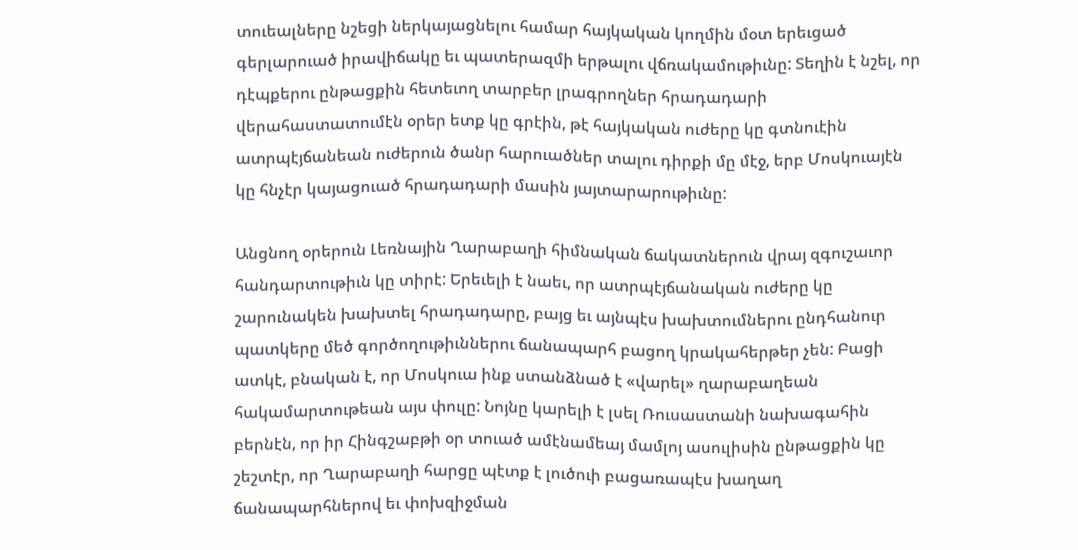տուեալները նշեցի ներկայացնելու համար հայկական կողմին մօտ երեւցած գերլարուած իրավիճակը եւ պատերազմի երթալու վճռակամութիւնը: Տեղին է նշել, որ դէպքերու ընթացքին հետեւող տարբեր լրագրողներ հրադադարի վերահաստատումէն օրեր ետք կը գրէին, թէ հայկական ուժերը կը գտնուէին ատրպէյճանեան ուժերուն ծանր հարուածներ տալու դիրքի մը մէջ, երբ Մոսկուայէն կը հնչէր կայացուած հրադադարի մասին յայտարարութիւնը:

Անցնող օրերուն Լեռնային Ղարաբաղի հիմնական ճակատներուն վրայ զգուշաւոր հանդարտութիւն կը տիրէ: Երեւելի է նաեւ, որ ատրպէյճանական ուժերը կը շարունակեն խախտել հրադադարը, բայց եւ այնպէս խախտումներու ընդհանուր պատկերը մեծ գործողութիւններու ճանապարհ բացող կրակահերթեր չեն: Բացի ատկէ, բնական է, որ Մոսկուա ինք ստանձնած է «վարել» ղարաբաղեան հակամարտութեան այս փուլը: Նոյնը կարելի է լսել Ռուսաստանի նախագահին բերնէն, որ իր Հինգշաբթի օր տուած ամէնամեայ մամլոյ ասուլիսին ընթացքին կը շեշտէր, որ Ղարաբաղի հարցը պէտք է լուծուի բացառապէս խաղաղ ճանապարհներով եւ փոխզիջման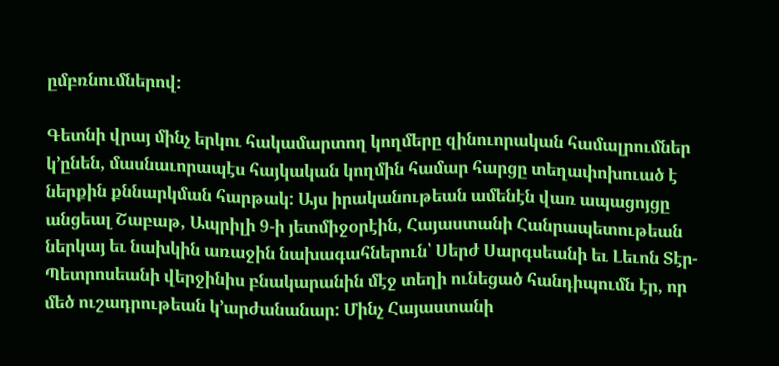ըմբռնումներով:

Գետնի վրայ մինչ երկու հակամարտող կողմերը զինուորական համալրումներ կ՚ընեն, մասնաւորապէս հայկական կողմին համար հարցը տեղափոխուած է ներքին քննարկման հարթակ: Այս իրականութեան ամենէն վառ ապացոյցը անցեալ Շաբաթ, Ապրիլի 9-ի յետմիջօրէին, Հայաստանի Հանրապետութեան ներկայ եւ նախկին առաջին նախագահներուն՝ Սերժ Սարգսեանի եւ Լեւոն Տէր-Պետրոսեանի վերջինիս բնակարանին մէջ տեղի ունեցած հանդիպումն էր, որ մեծ ուշադրութեան կ՚արժանանար: Մինչ Հայաստանի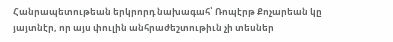Հանրապետութեան երկրորդ նախագահ՝ Ռոպէրթ Քոչարեան կը յայտնէր, որ այս փուլին անհրաժեշտութիւն չի տեսներ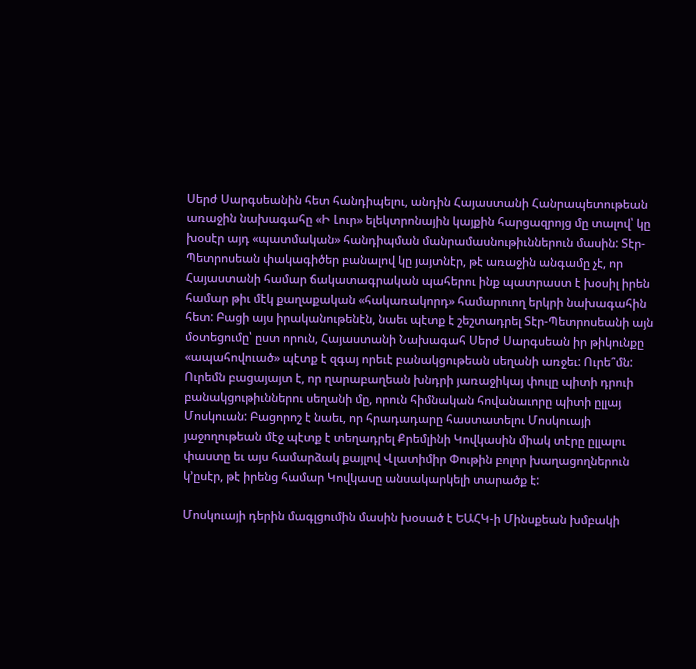Սերժ Սարգսեանին հետ հանդիպելու, անդին Հայաստանի Հանրապետութեան առաջին նախագահը «Ի Լուր» ելեկտրոնային կայքին հարցազրոյց մը տալով՝ կը խօսէր այդ «պատմական» հանդիպման մանրամասնութիւններուն մասին: Տէր-Պետրոսեան փակագիծեր բանալով կը յայտնէր, թէ առաջին անգամը չէ, որ Հայաստանի համար ճակատագրական պահերու ինք պատրաստ է խօսիլ իրեն համար թիւ մէկ քաղաքական «հակառակորդ» համարուող երկրի նախագահին հետ: Բացի այս իրականութենէն, նաեւ պէտք է շեշտադրել Տէր-Պետրոսեանի այն մօտեցումը՝ ըստ որուն, Հայաստանի Նախագահ Սերժ Սարգսեան իր թիկունքը «ապահովուած» պէտք է զգայ որեւէ բանակցութեան սեղանի առջեւ: Ուրե՞մն: Ուրեմն բացայայտ է, որ ղարաբաղեան խնդրի յառաջիկայ փուլը պիտի դրուի բանակցութիւններու սեղանի մը, որուն հիմնական հովանաւորը պիտի ըլլայ Մոսկուան: Բացորոշ է նաեւ, որ հրադադարը հաստատելու Մոսկուայի յաջողութեան մէջ պէտք է տեղադրել Քրեմլինի Կովկասին միակ տէրը ըլլալու փաստը եւ այս համարձակ քայլով Վլատիմիր Փութին բոլոր խաղացողներուն կ՚ըսէր, թէ իրենց համար Կովկասը անսակարկելի տարածք է:

Մոսկուայի դերին մագլցումին մասին խօսած է ԵԱՀԿ-ի Մինսքեան խմբակի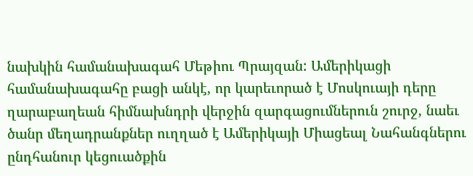նախկին համանախագահ Մեթիու Պրայզան: Ամերիկացի համանախագահը բացի անկէ, որ կարեւորած է Մոսկուայի դերը ղարաբաղեան հիմնախնդրի վերջին զարգացումներուն շուրջ, նաեւ ծանր մեղադրանքներ ուղղած է Ամերիկայի Միացեալ Նահանգներու ընդհանուր կեցուածքին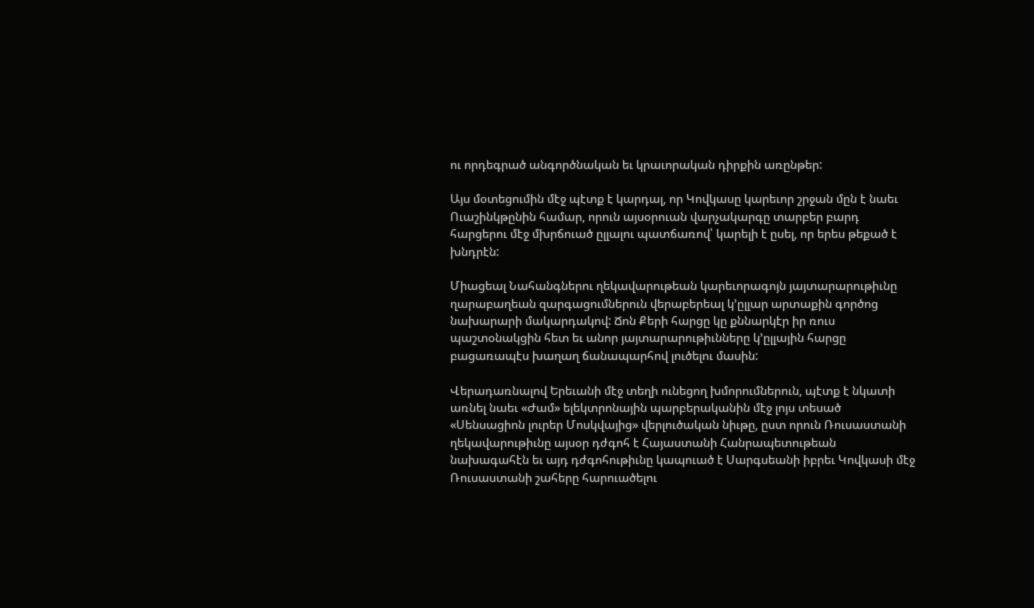ու որդեգրած անգործնական եւ կրաւորական դիրքին առընթեր:

Այս մօտեցումին մէջ պէտք է կարդալ, որ Կովկասը կարեւոր շրջան մըն է նաեւ Ուաշինկթընին համար, որուն այսօրուան վարչակարգը տարբեր բարդ հարցերու մէջ մխրճուած ըլլալու պատճառով՝ կարելի է ըսել, որ երես թեքած է խնդրէն:

Միացեալ Նահանգներու ղեկավարութեան կարեւորագոյն յայտարարութիւնը ղարաբաղեան զարգացումներուն վերաբերեալ կ՚ըլլար արտաքին գործոց նախարարի մակարդակով: Ճոն Քերի հարցը կը քննարկէր իր ռուս պաշտօնակցին հետ եւ անոր յայտարարութիւնները կ՚ըլլային հարցը բացառապէս խաղաղ ճանապարհով լուծելու մասին:

Վերադառնալով Երեւանի մէջ տեղի ունեցող խմորումներուն, պէտք է նկատի առնել նաեւ «Ժամ» ելեկտրոնային պարբերականին մէջ լոյս տեսած «Սենսացիոն լուրեր Մոսկվայից» վերլուծական նիւթը, ըստ որուն Ռուսաստանի ղեկավարութիւնը այսօր դժգոհ է Հայաստանի Հանրապետութեան նախագահէն եւ այդ դժգոհութիւնը կապուած է Սարգսեանի իբրեւ Կովկասի մէջ Ռուսաստանի շահերը հարուածելու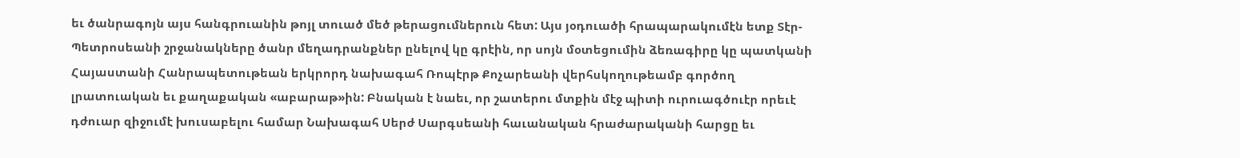եւ ծանրագոյն այս հանգրուանին թոյլ տուած մեծ թերացումներուն հետ: Այս յօդուածի հրապարակումէն ետք Տէր-Պետրոսեանի շրջանակները ծանր մեղադրանքներ ընելով կը գրէին, որ սոյն մօտեցումին ձեռագիրը կը պատկանի Հայաստանի Հանրապետութեան երկրորդ նախագահ Ռոպէրթ Քոչարեանի վերհսկողութեամբ գործող լրատուական եւ քաղաքական «աբարաթ»ին: Բնական է նաեւ, որ շատերու մտքին մէջ պիտի ուրուագծուէր որեւէ դժուար զիջումէ խուսաբելու համար Նախագահ Սերժ Սարգսեանի հաւանական հրաժարականի հարցը եւ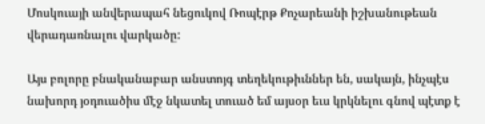Մոսկուայի անվերապահ նեցուկով Ռոպէրթ Քոչարեանի իշխանութեան վերադառնալու վարկածը:

Այս բոլորը բնականաբար անստոյգ տեղեկութիւններ են, սակայն, ինչպէս նախորդ յօդուածիս մէջ նկատել տուած եմ այսօր եւս կրկնելու գնով պէտք է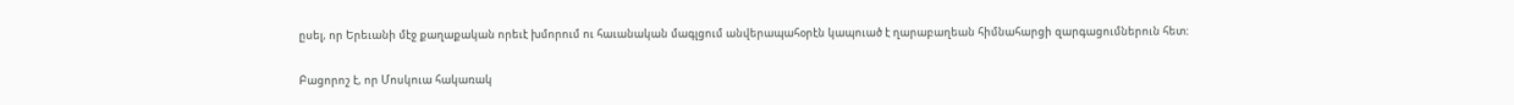ըսել, որ Երեւանի մէջ քաղաքական որեւէ խմորում ու հաւանական մագլցում անվերապահօրէն կապուած է ղարաբաղեան հիմնահարցի զարգացումներուն հետ:

Բացորոշ է, որ Մոսկուա հակառակ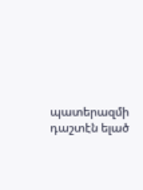պատերազմի դաշտէն ելած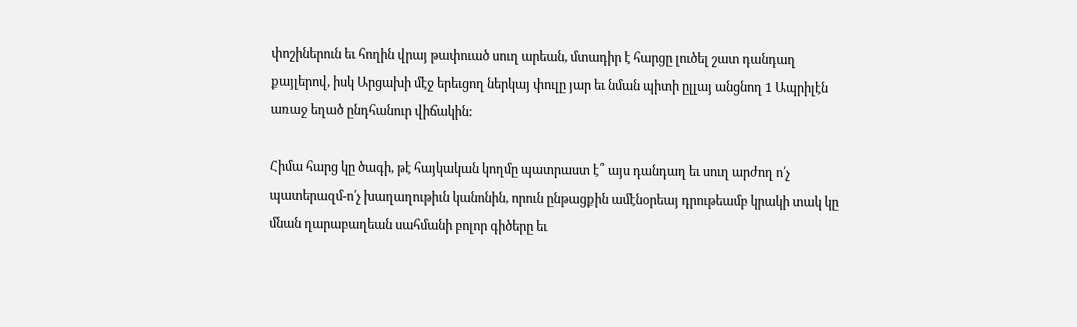փոշիներուն եւ հողին վրայ թափուած սուղ արեան, մտադիր է հարցը լուծել շատ դանդաղ քայլերով, իսկ Արցախի մէջ երեւցող ներկայ փուլը յար եւ նման պիտի ըլլայ անցնող 1 Ապրիլէն առաջ եղած ընդհանուր վիճակին:

Հիմա հարց կը ծագի, թէ հայկական կողմը պատրաստ է՞ այս դանդաղ եւ սուղ արժող ո՛չ պատերազմ-ո՛չ խաղաղութիւն կանոնին, որուն ընթացքին ամէնօրեայ դրութեամբ կրակի տակ կը մնան ղարաբաղեան սահմանի բոլոր գիծերը եւ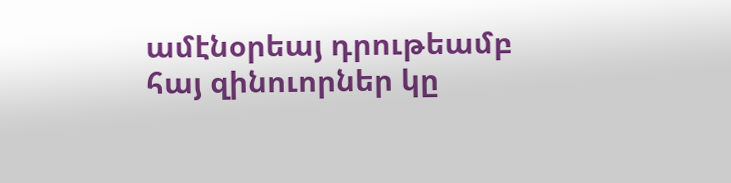ամէնօրեայ դրութեամբ հայ զինուորներ կը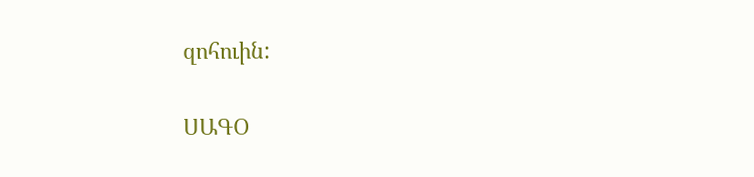զոհուին:

ՍԱԳՕ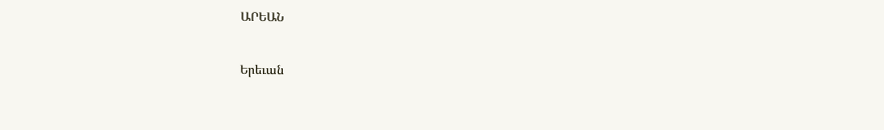ԱՐԵԱՆ

Երեւան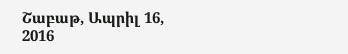Շաբաթ, Ապրիլ 16, 2016